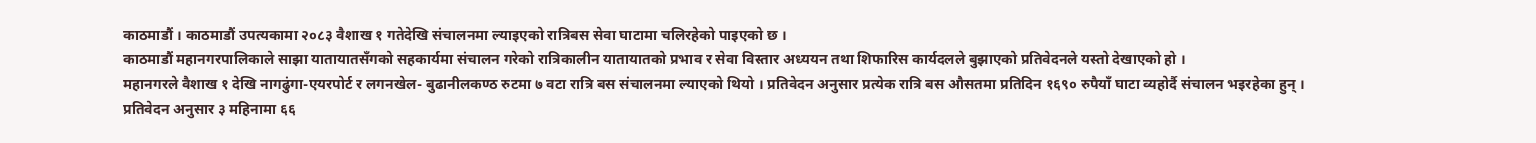काठमाडौं । काठमाडौं उपत्यकामा २०८३ वैशाख १ गतेदेखि संचालनमा ल्याइएको रात्रिबस सेवा घाटामा चलिरहेको पाइएको छ ।
काठमाडौं महानगरपालिकाले साझा यातायातसँगको सहकार्यमा संचालन गरेको रात्रिकालीन यातायातको प्रभाव र सेवा विस्तार अध्ययन तथा शिफारिस कार्यदलले बुझाएको प्रतिवेदनले यस्तो देखाएको हो ।
महानगरले वैशाख १ देखि नागढुंगा-एयरपोर्ट र लगनखेल- बुढानीलकण्ठ रुटमा ७ वटा रात्रि बस संचालनमा ल्याएको थियो । प्रतिवेदन अनुसार प्रत्येक रात्रि बस औसतमा प्रतिदिन १६९० रुपैयाँ घाटा व्यहोर्दै संचालन भइरहेका हुन् ।
प्रतिवेदन अनुसार ३ महिनामा ६६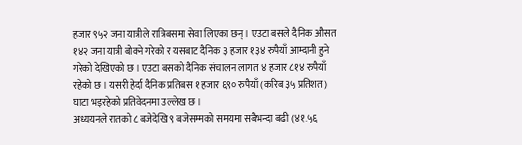हजार ९५२ जना यात्रीले रात्रिबसमा सेवा लिएका छन् । एउटा बसले दैनिक औसत १४२ जना यात्री बोक्ने गरेको र यसबाट दैनिक ३ हजार १३४ रुपैयाँ आम्दानी हुने गरेको देखिएको छ । एउटा बसको दैनिक संचालन लागत ४ हजार ८१४ रुपैयाँ रहेको छ । यसरी हेर्दा दैनिक प्रतिबस १ हजार ६९० रुपैयाँ (करिब ३५ प्रतिशत) घाटा भइरहेको प्रतिवेदनमा उल्लेख छ ।
अध्ययनले रातको ८ बजेदेखि ९ बजेसम्मको समयमा सबैभन्दा बढी (४१.५६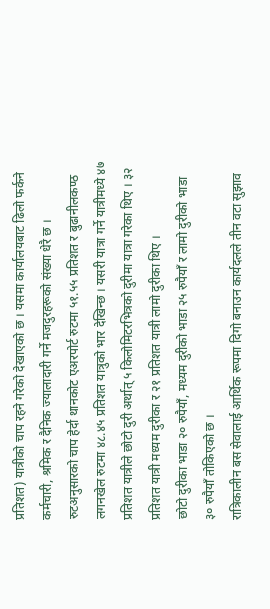प्रतिशत) यात्रीको चाप रहने गरेको देखाएको छ । यसमा कार्यालयबाट ढिलो फर्कने कर्मचारी, श्रमिक र दैनिक ज्यालादारी गर्ने मजदुरहरूको संख्या धेरै छ ।
रुटअनुसारको चाप हेर्दा थानकोट एअरपोर्ट रुटमा ५१.५५ प्रतिशत र बुढानीलकण्ठ लगनखेल रुटमा ४८.४५ प्रतिशत यात्रुको भार देखिन्छ । यसरी यात्रा गर्ने यात्रीमध्ये ४७ प्रतिशत यात्रीले छोटो दुरी अर्थात् ५ किलोमिटरभित्रको दुरीमा यात्रा गरेका थिए । ३२ प्रतिशत यात्री मध्यम दुरीका र २१ प्रतिशत यात्री लामो दुरीका थिए ।
छोटो दुरीका भाडा २० रुपैयाँ, मध्यम दुरीको भाडा २५ रुपैयाँ र लामो दुरीको भाडा ३० रुपैयाँ तोकिएको छ ।
रात्रिकालीन बस सेवालाई आर्थिक रूपमा दिगो बनाउन कार्यदलले तीन वटा सुझाव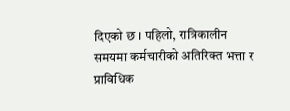दिएको छ । पहिलो, रात्रिकालीन समयमा कर्मचारीको अतिरिक्त भत्ता र प्राविधिक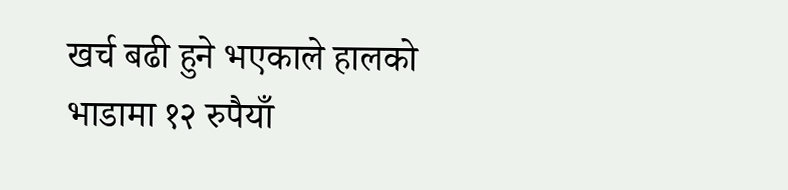खर्च बढी हुने भएकाले हालको भाडामा १२ रुपैयाँ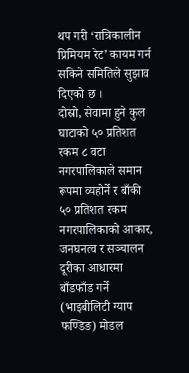थप गरी ‘रात्रिकालीन प्रिमियम रेट’ कायम गर्न सकिने समितिले सुझाव दिएको छ ।
दोस्रो, सेवामा हुने कुल घाटाको ५० प्रतिशत रकम ८ वटा नगरपालिकाले समान रूपमा व्यहोर्ने र बाँकी ५० प्रतिशत रकम नगरपालिकाको आकार, जनघनत्व र सञ्चालन दूरीका आधारमा बाँडफाँड गर्ने (भाइबीलिटी ग्याप फण्डिङ) मोडल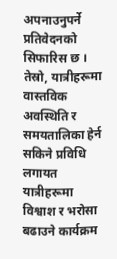अपनाउनुपर्ने प्रतिवेदनको सिफारिस छ ।
तेस्रो, यात्रीहरूमा वास्तविक अवस्थिति र समयतालिका हेर्न सकिने प्रविधि लगायत यात्रीहरूमा विश्वाश र भरोसा बढाउने कार्यक्रम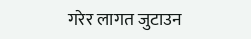गरेर लागत जुटाउन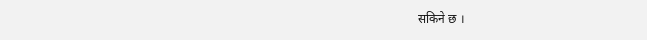सकिने छ ।